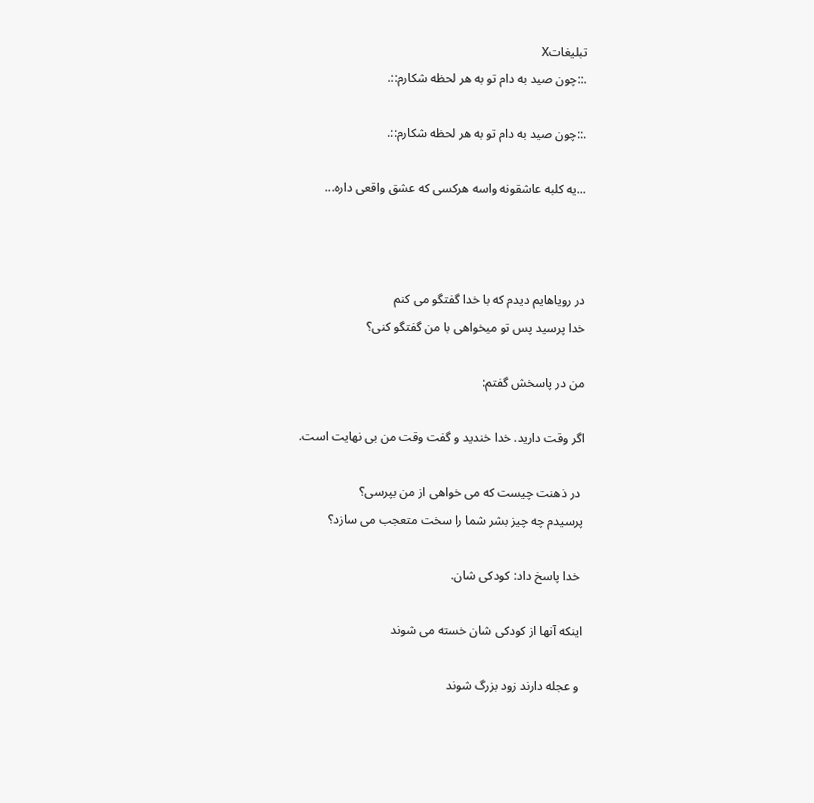تبليغاتX
.::چون صید به دام تو به هر لحظه شکارم::.

.::چون صید به دام تو به هر لحظه شکارم::.

...یه کلبه عاشقونه واسه هرکسی که عشق واقعی داره...



در رویاهایم دیدم كه با خدا گفتگو می كنم
خدا پرسید پس تو میخواهی با من گفتگو كنی؟

من در پاسخش گفتم:

اگر وقت دارید. خدا خندید و گفت وقت من بی نهایت است.

 در ذهنت چیست كه می خواهی از من بپرسی؟
پرسیدم چه چیز بشر شما را سخت متعجب می سازد؟

 خدا پاسخ داد: كودكی شان.

اینكه آنها از كودكی شان خسته می شوند

 و عجله دارند زود بزرگ شوند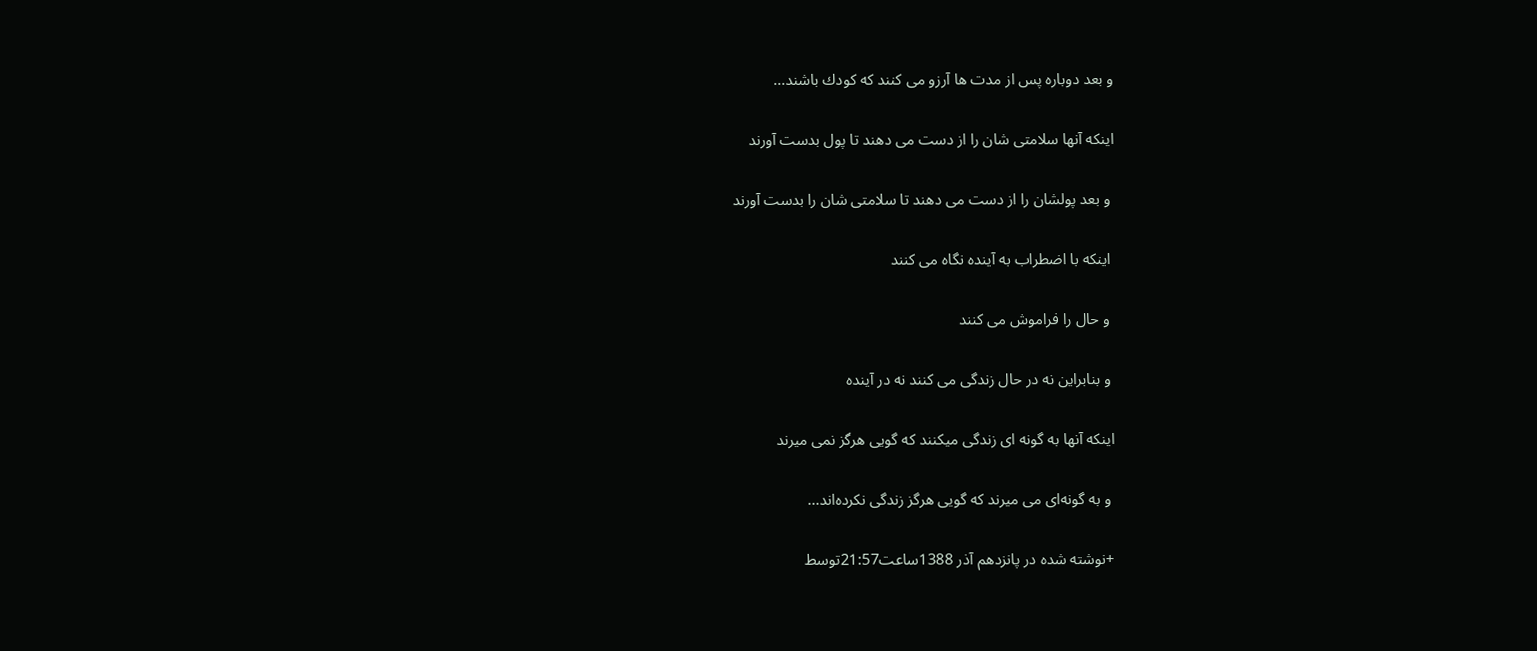و بعد دوباره پس از مدت ها آرزو می كنند كه كودك باشند...

اینكه آنها سلامتی شان را از دست می دهند تا پول بدست آورند

 و بعد پولشان را از دست می دهند تا سلامتی شان را بدست آورند

 اینكه با اضطراب به آینده نگاه می كنند

 و حال را فراموش می كنند

 و بنابراین نه در حال زندگی می كنند نه در آینده

اینكه آنها به گونه ای زندگی میكنند كه گویی هرگز نمی میرند

 و به گونه‌ای می میرند كه گویی هرگز زندگی نكرده‌اند...

+نوشته شده در پانزدهم آذر 1388ساعت21:57توسط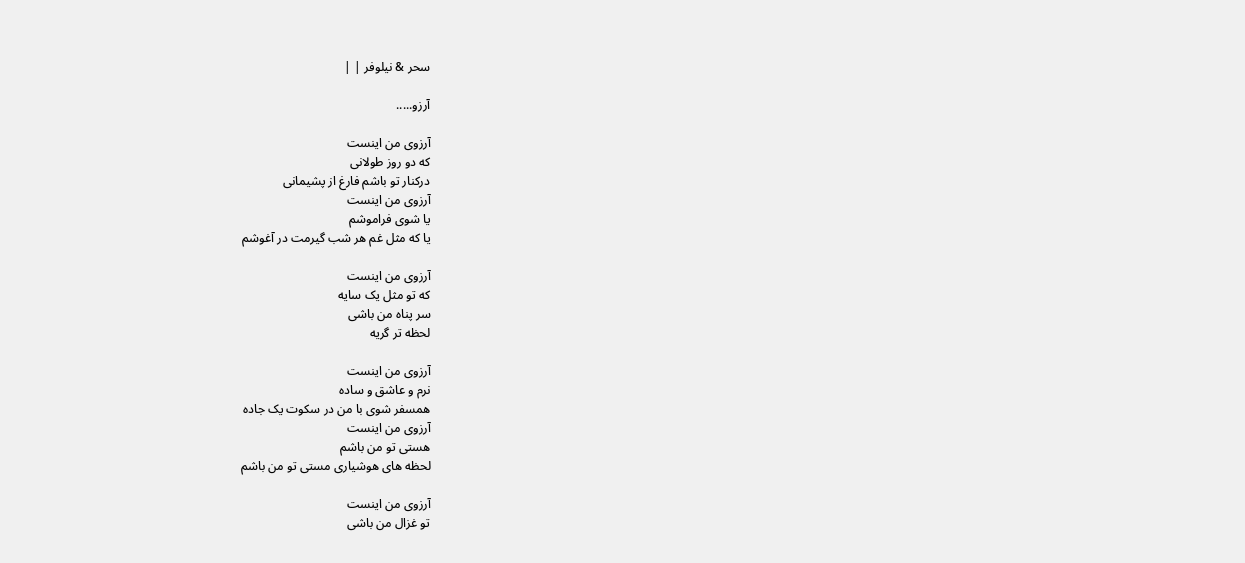سحر & نیلوفر | |

آرزو.....

آرزوی من اینست
که دو روز طولانی
درکنار تو باشم فارغ از پشیمانی
آرزوی من اینست
یا شوی فراموشم
یا که مثل غم هر شب گیرمت در آغوشم

آرزوی من اینست
که تو مثل یک سایه
سر پناه من باشی
لحظه تر گریه

آرزوی من اینست
نرم و عاشق و ساده
همسفر شوی با من در سکوت یک جاده
آرزوی من اینست
هستی تو من باشم
لحظه های هوشیاری مستی تو من باشم

آرزوی من اینست
تو غزال من باشی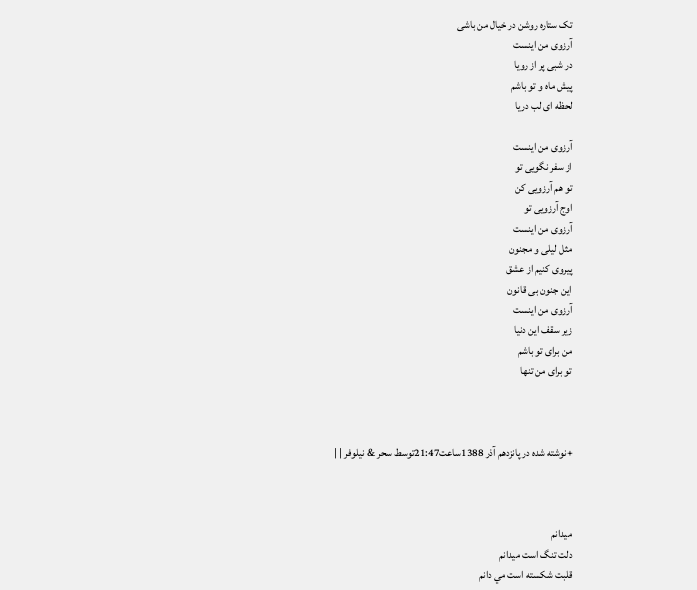تک ستاره روشن در خیال من باشی
آرزوی من اینست
در شبی پر از رویا
پیش ماه و تو باشم
لحظه ای لب دریا

آرزوی من اینست
از سفر نگویی تو
تو هم آرزویی کن
اوج آرزویی تو
آرزوی من اینست
مثل لیلی و مجنون
پیروی کنیم از عشق
این جنون بی قانون
آرزوی من اینست
زیر سقف این دنیا
من برای تو باشم
تو برای من تنها



+نوشته شده در پانزدهم آذر 1388ساعت21:47توسط سحر & نیلوفر | |



ميدانم
دلت تنگ است ميدانم
قلبت شكسته است مي دانم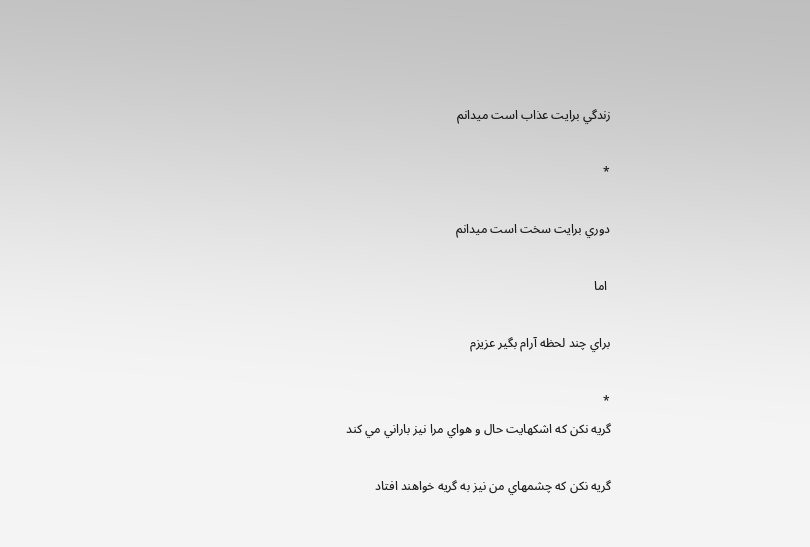زندگي برايت عذاب است ميدانم

*

دوري برايت سخت است ميدانم

 اما

براي چند لحظه آرام بگير عزيزم

*
گريه نكن كه اشكهايت حال و هواي مرا نيز باراني مي كند

گريه نكن كه چشمهاي من نيز به گريه خواهند افتاد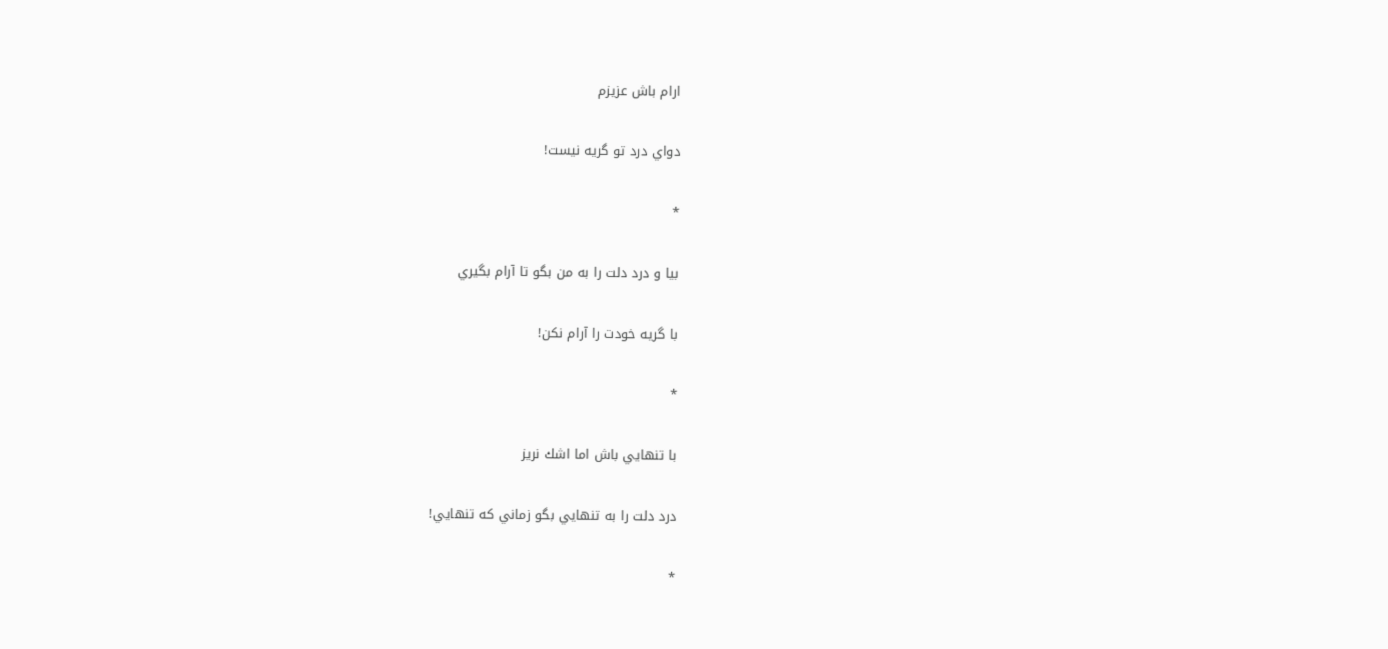ارام باش عزيزم

دواي درد تو گريه نيست!

*

بيا و درد دلت را به من بگو تا آرام بگيري

با گريه خودت را آرام نكن!

*

با تنهايي باش اما اشك نريز

درد دلت را به تنهايي بگو زماني كه تنهايي!

*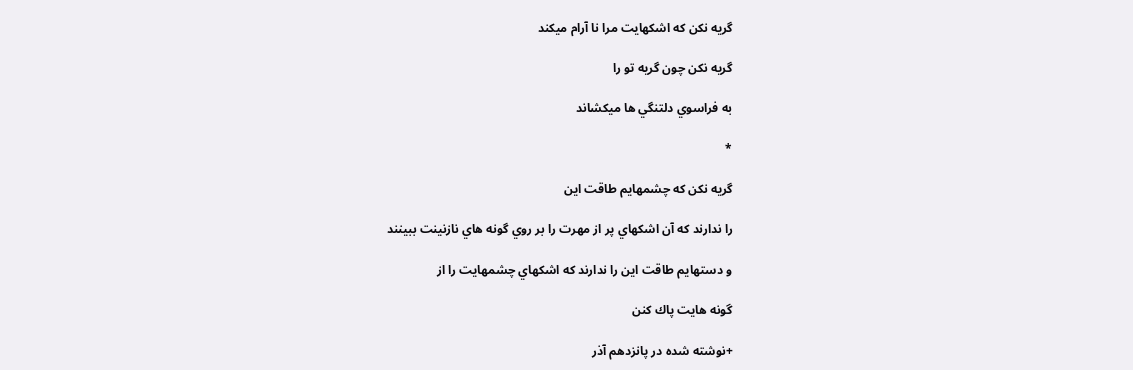گريه نكن كه اشكهايت مرا نا آرام ميكند

گريه نكن چون گريه تو را

به فراسوي دلتنگي ها ميكشاند

*

گريه نكن كه چشمهايم طاقت اين

را ندارند كه آن اشكهاي پر از مهرت را بر روي گونه هاي نازنينت ببينند

و دستهايم طاقت اين را ندارند كه اشكهاي چشمهايت را از

گونه هايت پاك كنن

+نوشته شده در پانزدهم آذر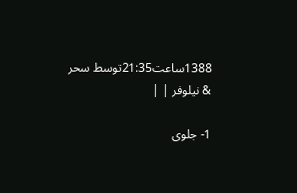1388ساعت21:35توسط سحر & نیلوفر | |

1- جلوی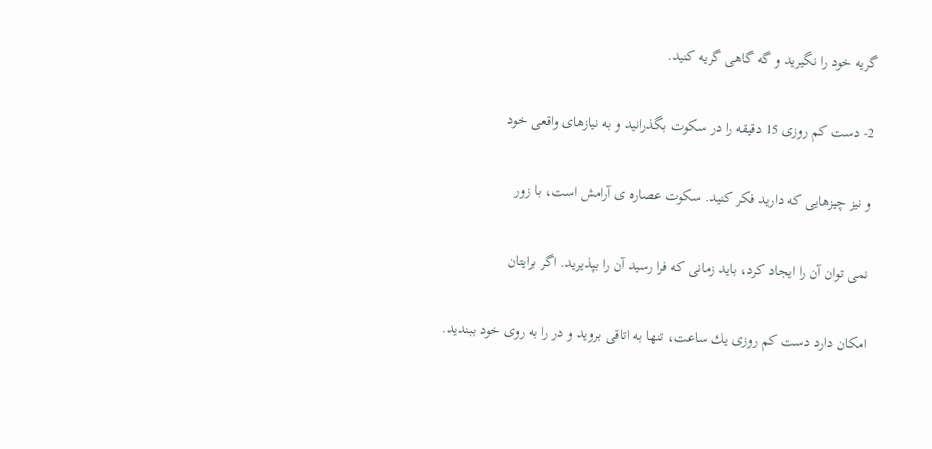گریه خود را نگیرید و گه گاهی گریه كنید.

2- دست كم روزی 15 دقیقه را در سكوت بگذرانید و به نیازهای واقعی خود

و نیز چیزهایی كه دارید فكر كنید. سكوت عصاره‌ ی آرامش است، با زور

نمی‌ توان آن را ایجاد كرد، باید زمانی كه فرا رسید آن را بپذیرید. اگر برایتان

امکان دارد دست كم روزی یك ساعت، تنها به اتاقی بروید و در را به روی خود ببندید.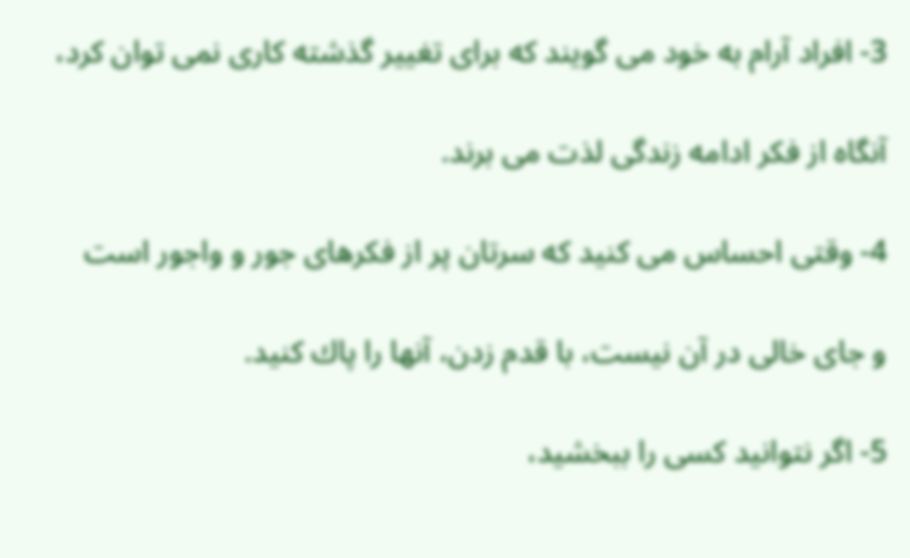3- افراد آرام به خود می ‌گویند كه برای تغییر گذشته كاری نمی ‌توان كرد،

آنگاه از فكر ادامه زندگی لذت می ‌برند.

4- وقتی احساس می ‌كنید كه سرتان پر از فكرهای جور و واجور است

و جای خالی در آن نیست، با قدم زدن، آنها را پاك كنید.

5- اگر نتوانید كسی را ببخشید،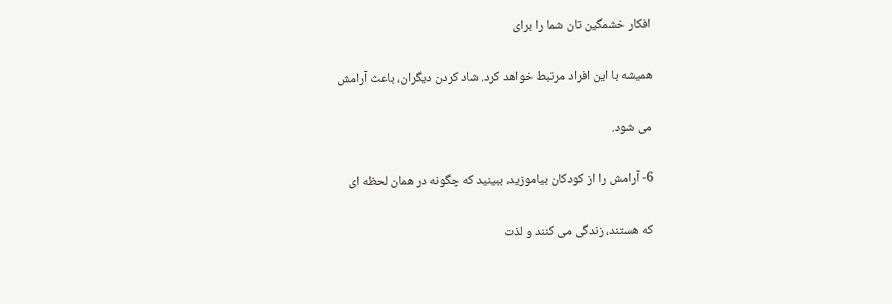افكار خشمگین‌ تان شما را برای

همیشه با این افراد مرتبط خواهد كرد. شاد كردن دیگران، باعث آرامش

می ‌شود.

6- آرامش را از كودكان بیاموزید، ببینید كه چگونه در همان لحظه‌ ای

كه هستند، زندگی می‌ كنند و لذت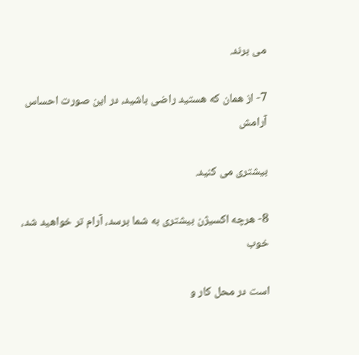می ‌برند.

7- از همان كه هستید راضی باشید، در این صورت احساس آرامش

بیشتری می‌ كنید.

8- هرچه اكسیژن بیشتری به شما برسد، آرام‌ تر خواهید شد، خوب

است در محل كار و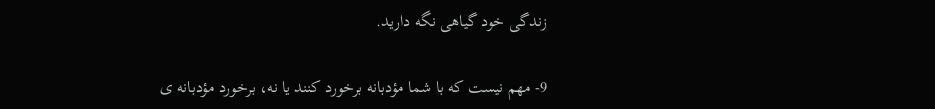زندگی خود گیاهی نگه دارید.

9- مهم نیست كه با شما مؤدبانه برخورد كنند یا نه، برخورد مؤدبانه‌ ی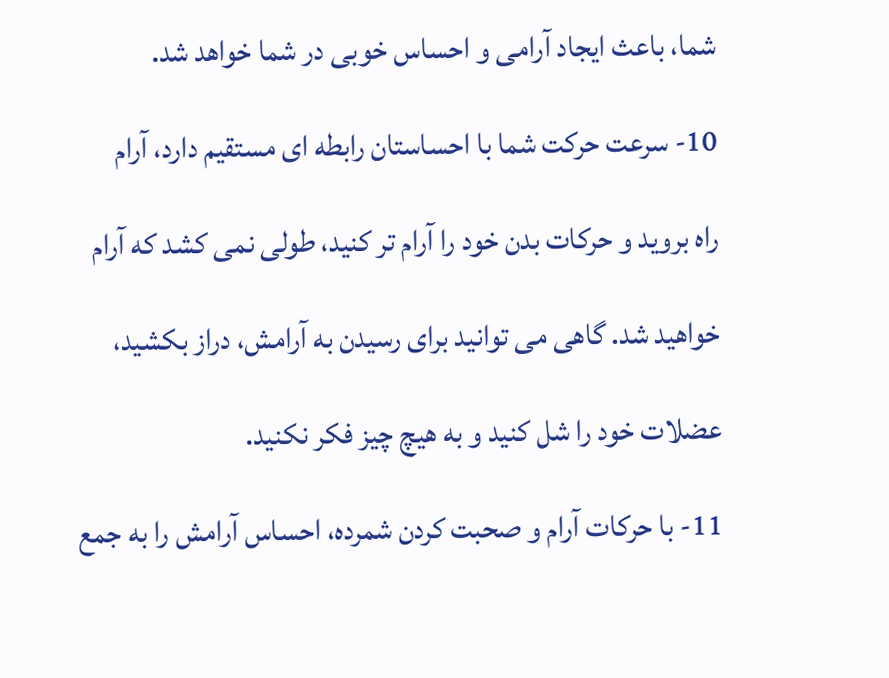شما، باعث ایجاد آرامی و احساس خوبی در شما خواهد شد.

10- سرعت حركت شما با احساستان رابطه‌ ای مستقیم دارد، آرام

راه بروید و حركات بدن خود را آرام ‌تر كنید، طولی نمی‌ كشد كه آرام

خواهید شد. گاهی می ‌توانید برای رسیدن به آرامش، دراز بكشید،

عضلات خود را شل كنید و به هیچ چیز فكر نكنید.

11- با حركات آرام و صحبت كردن شمرده، احساس آرامش را به جمع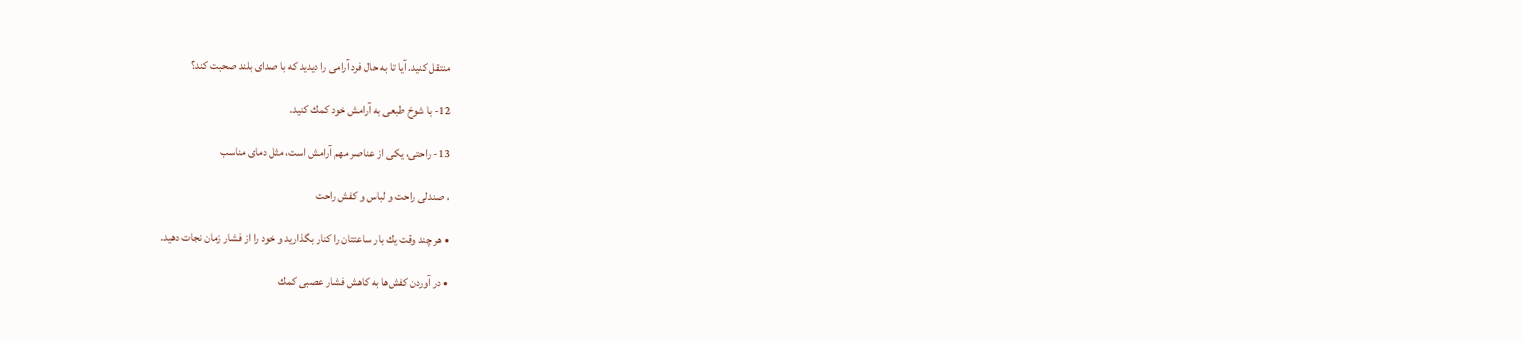منتقل كنید. آیا تا به حال فرد آرامی را دیدید كه با صدای بلند صحبت كند؟

12- با شوخ طبعی به آرامش خود كمك كنید.

13- راحتی، یكی از عناصر مهم آرامش است، مثل دمای مناسب

، صندلی راحت و لباس و كفش راحت

• هر چند وقت یك بار ساعتتان را کنار بگذارید و خود را از فشار زمان نجات دهید.

• در آوردن كفش‌ها به كاهش فشار عصبی كمك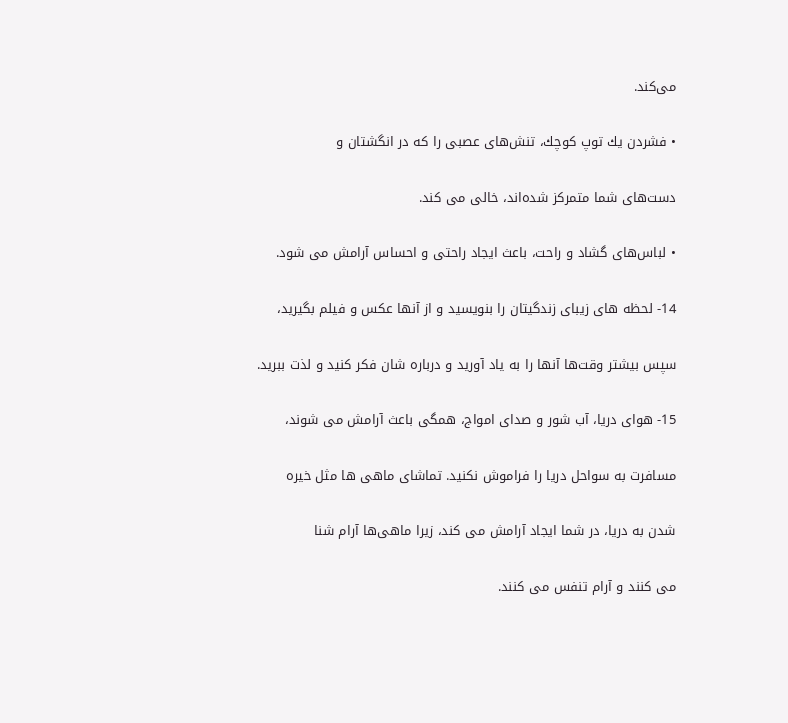می‌كند.

• فشردن یك توپ كوچك، تنش‌های عصبی‌ را كه در انگشتان و

دست‌های شما متمركز شده‌اند، خالی می ‌كند.

• لباس‌های گشاد و راحت، باعث ایجاد راحتی و احساس آرامش می‌ شود.

14- لحظه‌ های زیبای زندگیتان را بنویسید و از آنها عكس و فیلم بگیرید،

سپس بیشتر وقت‌ها آنها را به یاد آورید و درباره‌ شان فكر كنید و لذت ببرید.

15- هوای دریا، آب شور و صدای امواج، همگی باعث آرامش می ‌شوند،

مسافرت به سواحل دریا را فراموش نكنید. تماشای ماهی‌ ها مثل خیره

شدن به دریا، در شما ایجاد آرامش می ‌كند، زیرا ماهی‌ها آرام شنا

می ‌كنند و آرام تنفس می‌ كنند.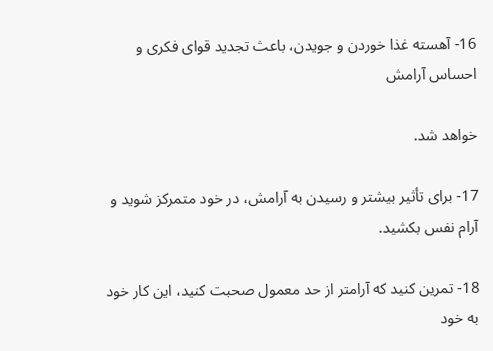16- آهسته غذا خوردن و جویدن، باعث تجدید قوای فكری و احساس آرامش

خواهد شد.

17- برای تأثیر بیشتر و رسیدن به آرامش، در خود متمركز شوید و آرام نفس بكشید.

18- تمرین كنید كه آرامتر از حد معمول صحبت كنید، این كار خود به خود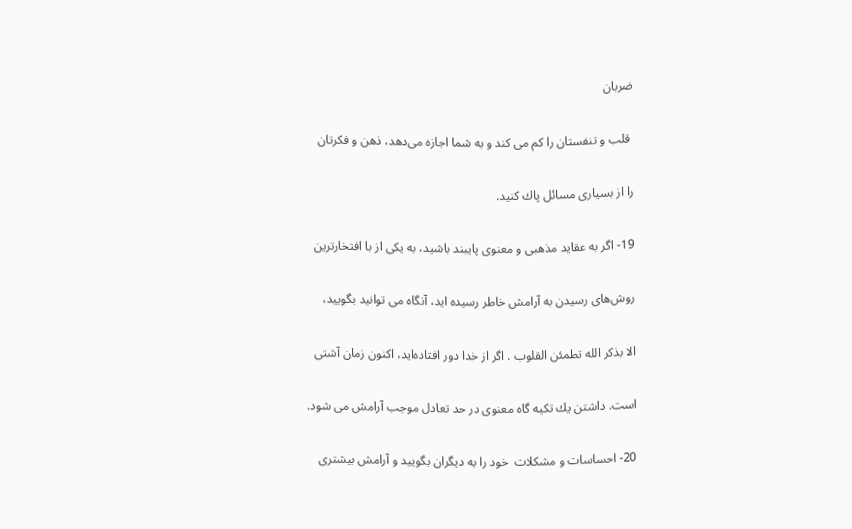ضربان

 قلب و تنفستان را كم می‌ كند و به شما اجازه می‌دهد، ذهن و فكرتان

را از بسیاری مسائل پاك كنید.

19- اگر به عقاید مذهبی و معنوی پایبند باشید، به یكی از با افتخارترین

روش‌های رسیدن به آرامش خاطر رسیده ‌اید، آنگاه می‌ توانید بگویید،

الا بذكر الله تطمئن القلوب . اگر از خدا دور افتاده‌اید، اكنون زمان آشتی

است. داشتن یك تكیه‌ گاه معنوی در حد تعادل موجب آرامش می ‌شود.

20- احساسات و مشكلات  خود را به دیگران بگویید و آرامش بیشتری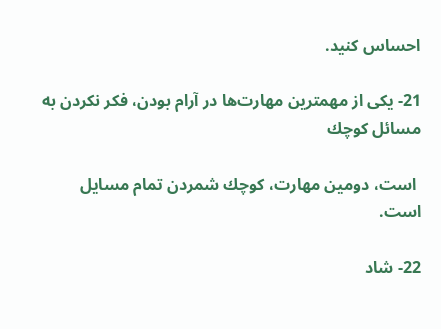احساس كنید.

21- یكی از مهمترین مهارت‌ها در آرام بودن، فكر نكردن به مسائل كوچك

 است، دومین مهارت، كوچك شمردن تمام مسایل است.

22- شاد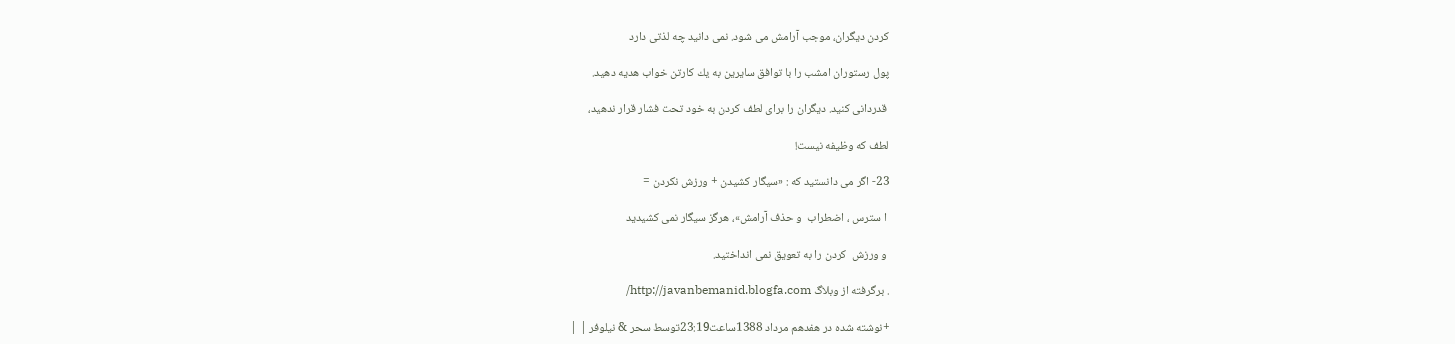كردن دیگران، موجب آرامش می‌ شود. نمی ‌دانید چه لذتی دارد

پول رستوران امشب را با توافق سایرین به یك كارتن خواب هدیه دهید.

 قدردانی كنید. دیگران را برای لطف كردن به خود تحت فشار قرار ندهید،

لطف كه وظیفه نیست!

23- اگر می‌ دانستید كه : «سیگار كشیدن + ورزش نكردن =

 ا سترس ، اضطراب  و حذف آرامش»، هرگز سیگار نمی‌ كشیدید

 و ورزش  كردن را به تعویق نمی‌ انداختید.

. برگرفته از وبلاگ http://javanbemanid.blogfa.com/

+نوشته شده در هفدهم مرداد 1388ساعت23:19توسط سحر & نیلوفر | |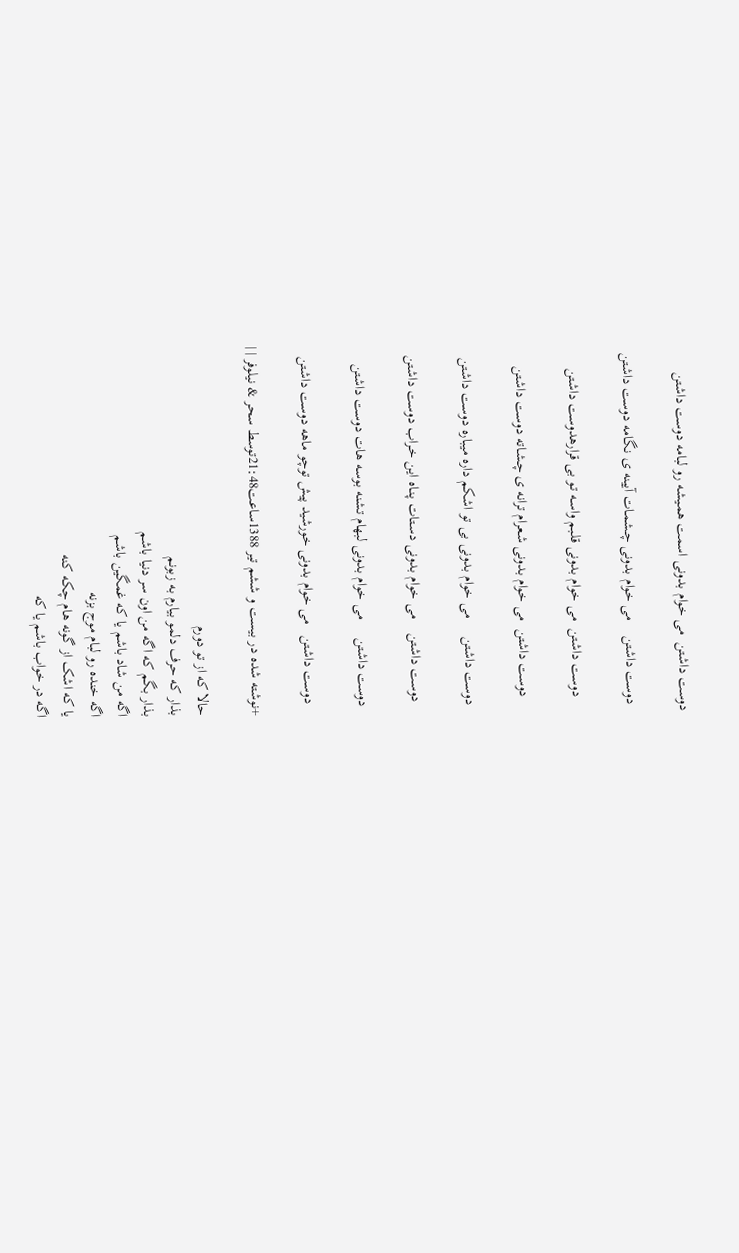دوست داشتن  می خوام بدونی اسمت همـیشه رو لبامه دوست داشتن

  دوست داشتن    می خوام بدونی چـشمـات آیینه ی نـگامه دوست داشتن

    دوست داشتن  می خوام بدونی قلـبم واسـه تـو بی قرارهدوست داشتن

    دوست داشتن  می خوام بدونی شـعرام ترانه ی چـشـاته دوست داشتن

  دوست داشتن     می خوام بدونی بی تو اشکم داره میباره دوست داشتن

   دوست داشتن    می خوام بدونی دسـتات پـنـاه این خـراب دوست داشتن

  دوست داشتن     می خوام بدونی لبهام تشنه بوسـه هات دوست داشتن

   دوست داشتن   می خوام بدونی خورشید پیش توچو ماهه دوست داشتن

+نوشته شده در بیست و ششم تیر 1388ساعت21:48توسط سحر & نیلوفر | |

حالا که از تو دورم
بذار که حرف دلمو بيارم به زبونم
بذار بگم که اگه من اون سر دنيا باشم
اگه من شاد باشم يا که غمگين باشم
اگه خنده رو لبام موج بزنه
يا که اشک از گونه هام چکه کنه
اگه در خواب باشم يا که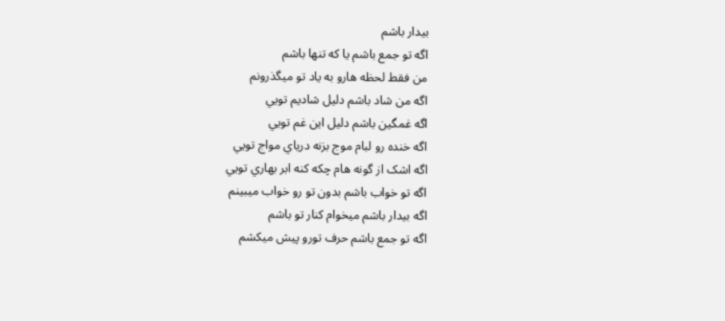بيدار باشم
اگه تو جمع باشم يا که تنها باشم
من فقط لحظه هارو به ياد تو ميگذرونم
اگه من شاد باشم دليل شاديم تويي
اگه غمگين باشم دليل اين غم تويي
اگه خنده رو لبام موج بزنه درياي مواج تويي
اگه اشک از گونه هام چکه کنه ابر بهاري تويي
اگه تو خواب باشم بدون تو رو خواب ميبينم
اگه بيدار باشم ميخوام کنار تو باشم
اگه تو جمع باشم حرف تورو پيش ميکشم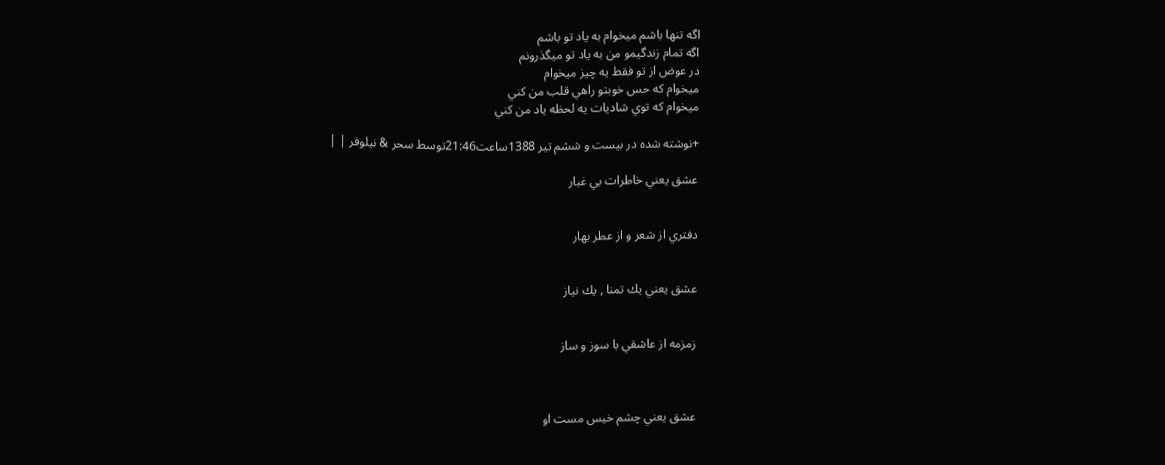اگه تنها باشم ميخوام به ياد تو باشم
اگه تمام زندگيمو من به ياد تو ميگذرونم
در عوض از تو فقط يه چيز ميخوام
ميخوام که حس خوبتو راهي قلب من کني
ميخوام که توي شاديات يه لحظه ياد من کني

+نوشته شده در بیست و ششم تیر 1388ساعت21:46توسط سحر & نیلوفر | |

عشق يعني خاطرات بي غبار


دفتري از شعر و از عطر بهار


عشق يعني يك تمنا , يك نياز


زمزمه از عاشقي با سوز و ساز



عشق يعني چشم خيس مست او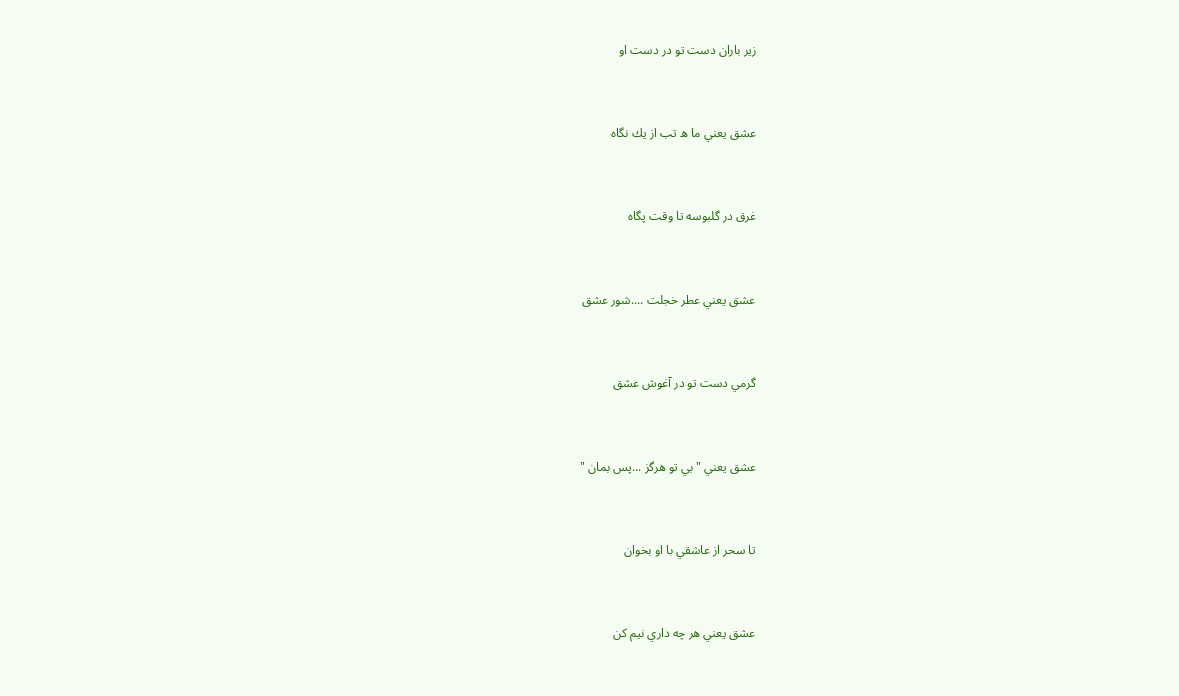زير باران دست تو در دست او


عشق يعني ما ه تب از يك نگاه


غرق در گلبوسه تا وقت پگاه


عشق يعني عطر خجلت ....شور عشق


گرمي دست تو در آغوش عشق


عشق يعني "بي تو هرگز ...پس بمان "


تا سحر از عاشقي با او بخوان


عشق يعني هر چه داري نيم كن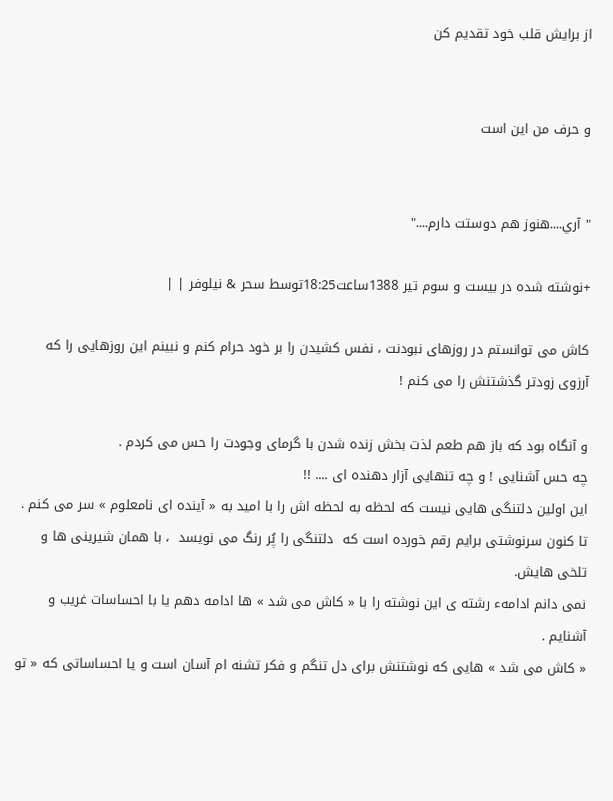از برايش قلب خود تقديم كن


و حرف من اين است


" آري....هنوز هم دوستت دارم...."

+نوشته شده در بیست و سوم تیر 1388ساعت18:25توسط سحر & نیلوفر | |

کاش می توانستم در روزهای نبودنت ، نفس کشیدن را بر خود حرام کنم و نبینم این روزهایی را که آرزوی زودتر گذشتنش را می کنم !

و آنگاه بود که باز هم طعم لذت بخش زنده شدن با گرمای وجودت را حس می کردم .
چه حس آشنایی ! و چه تنهایی آزار دهنده ای .... !!
این اولین دلتنگی هایی نیست که لحظه به لحظه اش را با امید به « آینده ای نامعلوم » سر می کنم .
تا کنون سرنوشتی برایم رقم خورده است که  دلتنگی را پُر رنگ می نویسد  ، با همان شیرینی ها و تلخی هایش.
نمی دانم ادامهء رشته ی این نوشته را با « کاش می شد » ها ادامه دهم یا با احساسات غریب و آشنایم .
« کاش می شد » هایی که نوشتنش برای دل تنگم و فکر تشنه ام آسان است و یا احساساتی که « تو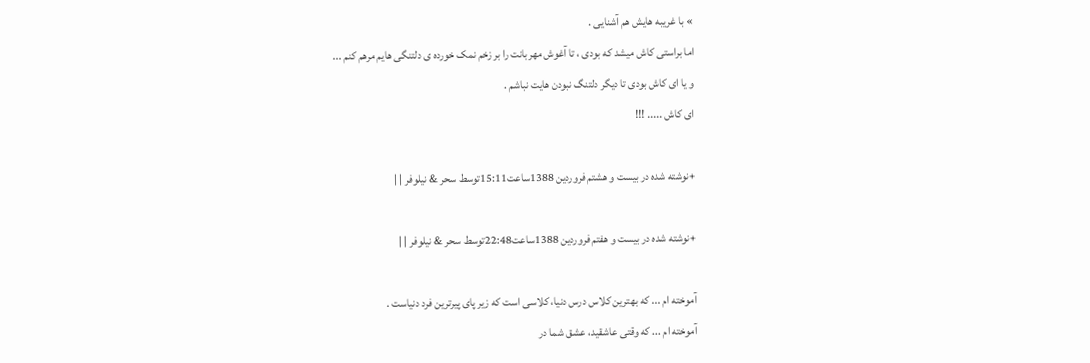» با غریبه هایش هم آشنایی .
اما براستی کاش میشد که بودی ، تا آغوش مهربانت را بر زخم نمک خورده ی دلتنگی هایم مرهم کنم ...
و یا ای کاش بودی تا دیگر دلتنگ نبودن هایت نباشم .
ای کاش ..... !!!

+نوشته شده در بیست و هشتم فروردین 1388ساعت15:11توسط سحر & نیلوفر | |

+نوشته شده در بیست و هفتم فروردین 1388ساعت22:48توسط سحر & نیلوفر | |

آموخته ام ... که بهترین کلاس درس دنیا، کلاسی است که زیر پای پیرترین فرد دنیاست .
آموخته ام ... که وقتی عاشقید، عشق شما در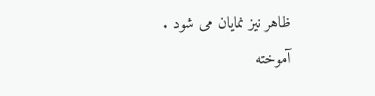ظاهر نیز نمایان می شود .
آموخته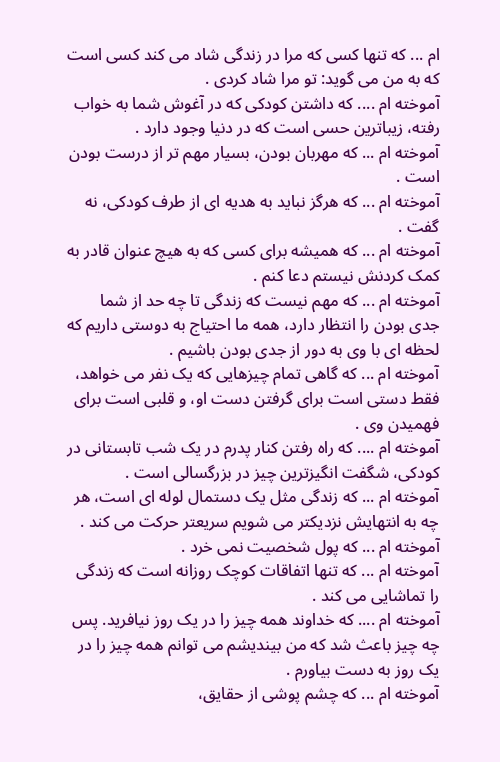ام ... که تنها کسی که مرا در زندگی شاد می کند کسی است که به من می گوید: تو مرا شاد کردی .
آموخته ام .... که داشتن کودکی که در آغوش شما به خواب رفته، زیباترین حسی است که در دنیا وجود دارد .
آموخته ام ... که مهربان بودن، بسیار مهم تر از درست بودن است .
آموخته ام ... که هرگز نباید به هدیه ای از طرف کودکی، نه گفت .
آموخته ام ... که همیشه برای کسی که به هیچ عنوان قادر به کمک کردنش نیستم دعا کنم .
آموخته ام ... که مهم نیست که زندگی تا چه حد از شما جدی بودن را انتظار دارد، همه ما احتیاج به دوستی داریم که لحظه ای با وی به دور از جدی بودن باشیم .
آموخته ام ... که گاهی تمام چیزهایی که یک نفر می خواهد، فقط دستی است برای گرفتن دست او، و قلبی است برای فهمیدن وی .
آموخته ام .... که راه رفتن کنار پدرم در یک شب تابستانی در کودکی، شگفت انگیزترین چیز در بزرگسالی است .
آموخته ام ... که زندگی مثل یک دستمال لوله ای است، هر چه به انتهایش نزدیکتر می شویم سریعتر حرکت می کند .
آموخته ام ... که پول شخصیت نمی خرد .
آموخته ام ... که تنها اتفاقات کوچک روزانه است که زندگی را تماشایی می کند .
آموخته ام .... که خداوند همه چیز را در یک روز نیافرید. پس چه چیز باعث شد که من بیندیشم می توانم همه چیز را در یک روز به دست بیاورم .
آموخته ام ... که چشم پوشی از حقایق،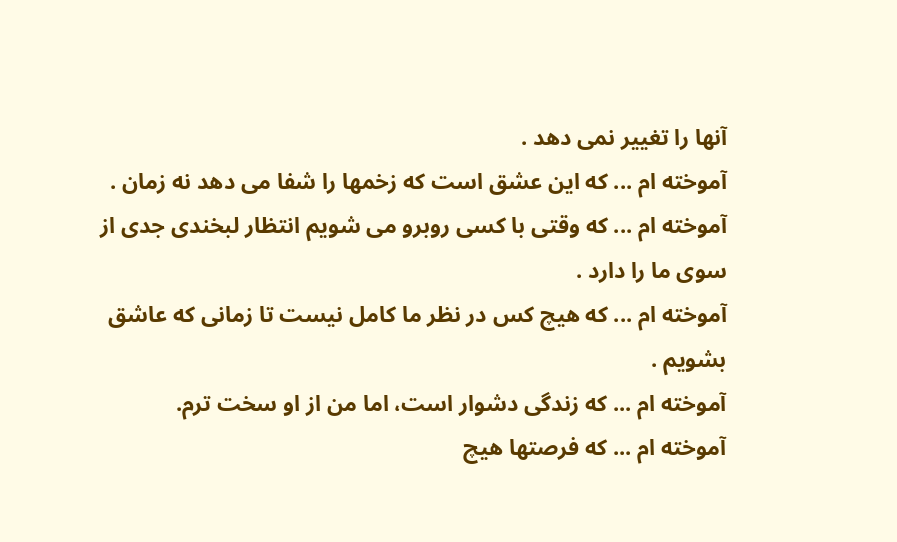آنها را تغییر نمی دهد .
آموخته ام ... که این عشق است که زخمها را شفا می دهد نه زمان .
آموخته ام ... که وقتی با کسی روبرو می شویم انتظار لبخندی جدی از سوی ما را دارد .
آموخته ام ... که هیچ کس در نظر ما کامل نیست تا زمانی که عاشق بشویم .
آموخته ام ... که زندگی دشوار است، اما من از او سخت ترم.
آموخته ام ... که فرصتها هیچ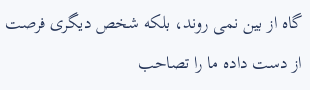گاه از بین نمی روند، بلکه شخص دیگری فرصت از دست داده ما را تصاحب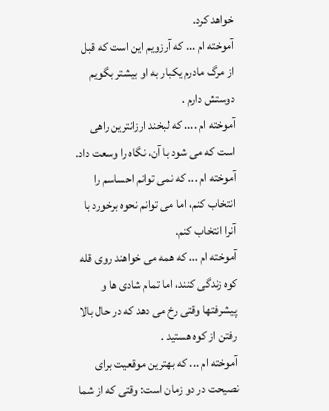خواهد کرد.
آموخته ام ... که آرزویم این است که قبل از مرگ مادرم یکبار به او بیشتر بگویم دوستش دارم .
آموخته ام .... که لبخند ارزانترین راهی است که می شود با آن، نگاه را وسعت داد.
آموخته ام ... که نمی توانم احساسم را انتخاب کنم، اما می توانم نحوه برخورد با آنرا انتخاب کنم.
آموخته ام ... که همه می خواهند روی قله کوه زندگی کنند، اما تمام شادی ها و پیشرفتها وقتی رخ می دهد که در حال بالا رفتن از کوه هستید .
آموخته ام ... که بهترین موقعیت برای نصیحت در دو زمان است: وقتی که از شما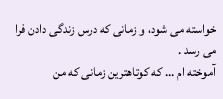خواسته می شود، و زمانی که درس زندگی دادن فرا می رسد .
آموخته ام ... که کوتاهترین زمانی که من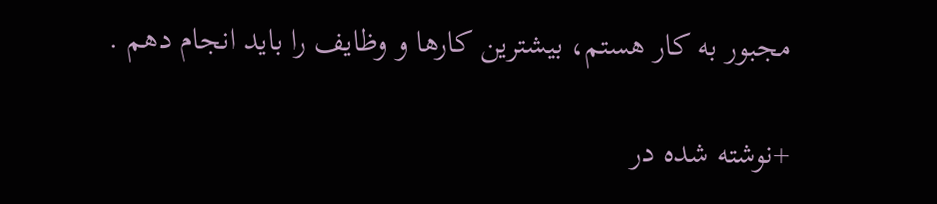مجبور به کار هستم، بیشترین کارها و وظایف را باید انجام دهم .

+نوشته شده در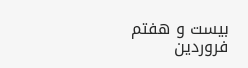بیست و هفتم فروردین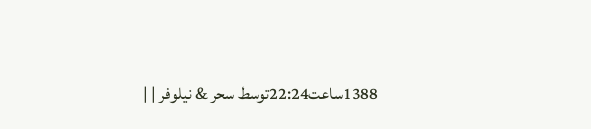1388ساعت22:24توسط سحر & نیلوفر | |